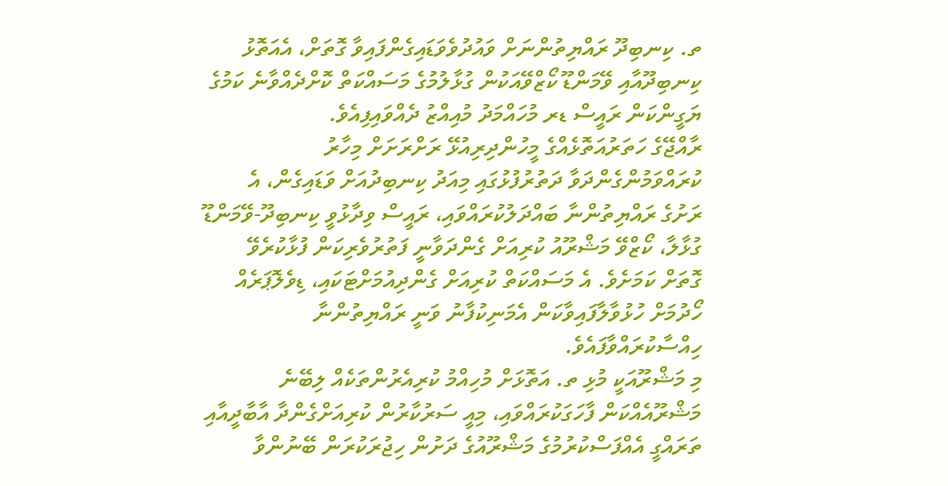ތ. ކިނބިދޫ ރައްޔިތުންނަށް ވައުދުވެވަޑައިގެންފައިވާ ގޮތަށް، އެއަތޮޅު ކިނބިދޫއާއި ވޭމަންޑޫ ކޯޒްވޭއަކުން ގުޅާލުމުގެ މަސައްކަތް ކޮށްދެއްވާނެ ކަމުގެ ޔަގީންކަން ރައީސް ޑރ މުހައްމަދު މުއިއްޒު ދެއްވައިފިއެވެ.
ރާއްޖޭގެ ހަތަރުއަތޮޅެއްގެ މީހުންދިރިއުޅޭ ރަށްރަށަށް މިހާރު ކުރައްވަމުންގެންދަވާ ދަތުރުފުޅުގައި މިއަދު ކިނބިދުއަށް ވަޑައިގެން، އެ ރަށުގެ ރައްޔިތުންނާ ބައްދަލުކުރައްވައި، ރައީސް ވިދާޅުވީ ކިނބިދޫ-ވޭމަންޑޫ ގުޅާލާ، ކޯޒްވޭ މަޝްރޫއު ކުރިއަށް ގެންދަވާނީ ފަތުރުވެރިކަން ފުޅާކުރެވޭ ގޮތަށް ކަމަށެވެ. އެ މަސައްކަތް ކުރިއަށް ގެންދިއުމަށްޓަކައި، ޑިވެލޮޕަރެއް ހޯދުމަށް ހުޅުވާލާފައިވާކަން އެމަނިކުފާނު ވަނީ ރައްޔިތުންނާ ހިއްސާކުރައްވާފައެވެ.
މި މަޝްރޫއަކީ މުޅި ތ. އަތޮޅަށް މުހިއްމު ކުރިއެރުންތަކެއް ލިބޭނެ މަޝްރޫއެއްކަން ފާހަގަކުރައްވައި، މިއީ ސަރުކާރުން ކުރިއަށްގެންދާ އާބާދީއާއި ތަރައްގީ އެއްފަސްކުރުމުގެ މަޝްރޫއުގެ ދަށުން ހިޖުރަކުރަން ބޭނުންވާ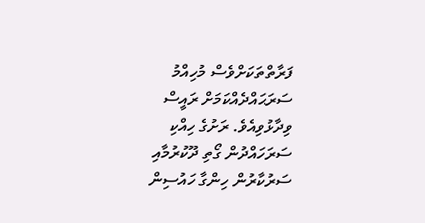ފަރާތްތަކަށްވެސް މުހިއްމު ސަރަޙައްދެއްކަމަށް ރައީސް ވިދާޅުވިއެވެ. ރަށުގެ ހިއްކި ސަރަހައްދުން ގޯތި ދޫކުރުމާއި ސަރުކާރުން ހިންގާ ހައުސިން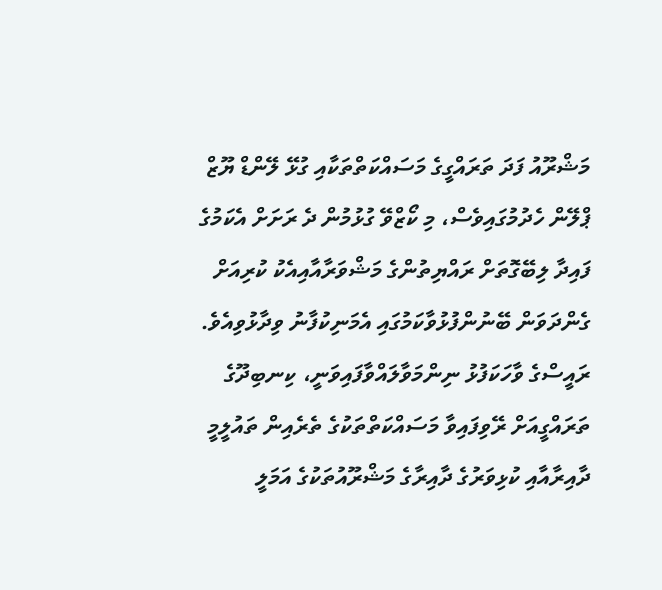މަޝްރޫއު ފަދަ ތަރައްގީގެ މަސައްކަތްތަކާއި ގުޅޭ ލޭންޑް ޔޫޒް ޕްލޭން ހެދުމުގައިވެސް، މި ކޯޒްވޭ ގުޅުމުން ދެ ރަށަށް އެކަމުގެ ފައިދާ ލިބޭގޮތަށް ރައްޔިތުންގެ މަޝްވަރާއާއިއެކު ކުރިއަށް ގެންދަވަން ބޭނުންފުޅުވާކަމުގައި އެމަނިކުފާނު ވިދާޅުވިއެވެ.
ރައީސްގެ ވާހަކަފުޅު ނިންމަވާލައްވާފައިވަނީ، ކިނބިދޫގެ ތަރައްގީއަށް ރޭވިފައިވާ މަސައްކަތްތަކުގެ ތެރެއިން ތައުލީމީ ދާއިރާއާއި ކުޅިވަރުގެ ދާއިރާގެ މަޝްރޫއުތަކުގެ އަމަލީ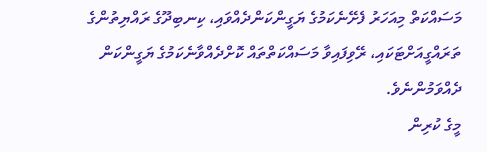މަސައްކަތް މިއަހަރު ފެށޭނެކަމުގެ ޔަގީންކަންދެއްވައި، ކިނބިދޫގެ ރައްޔިތުންގެ ތަރައްގީއަށްޓަކައި، ރޭވިފައިވާ މަސައްކަތްތައް ކޮށްދެއްވާނެކަމުގެ ޔަގީންކަން ދެއްވަމުންނެވެ.
މީގެ ކުރިން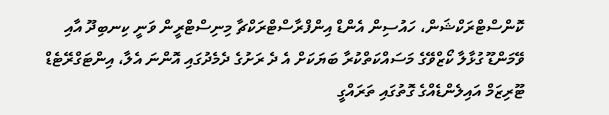ކޮންސްޓްރަކްޝަން، ހައުސިން އެންޑް އިންފްރާސްޓްރަކްޗާ މިނިސްޓްރީން ވަނީ ކިނބިދޫ އާއި ވޭމަންޑޫ ގުޅާލާ ކޯޒްވޭގެ މަސައްކަތްކުރާ ބަޔަކަށް އެ ދެ ރަށުގެ ދެމެދުގައި އޮންނަ އެލާ، އިންޓަގްރޭޓެޑް ޓޫރިޒަމް އައިލެންޑެއްގެ ގޮތުގައި ތަރައްގީ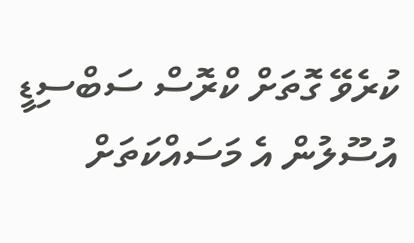ކުރެވޭ ގޮތަށް ކްރޮސް ސަބްސިޑީ އުސޫލުން އެ މަސައްކަތަށް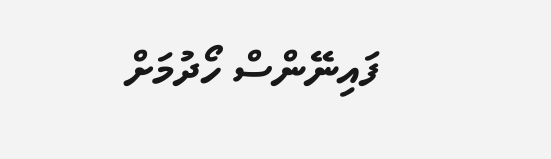ފައިނޭންސް ހޯދުމަށް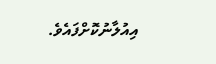އިއުލާނުކޮށްފައެވެ.